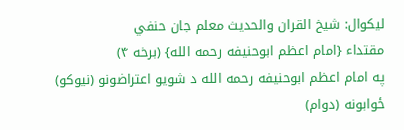لیکوال: شیخ القران والحدیث معلم جان حنفي
مقتداء {امام اعظم ابوحنیفه رحمه الله} (برخه ۴)
په امام اعظم ابوحنیفه رحمه الله د شویو اعتراضونو (نیوکو) ځوابونه (دوام)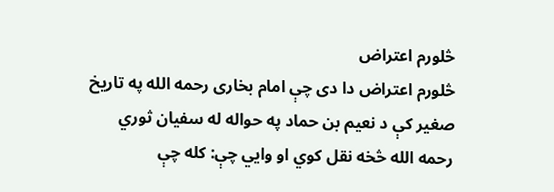څلورم اعتراض
څلورم اعتراض دا دی چې امام بخاری رحمه الله په تاریخ صغیر کې د نعیم بن حماد په حواله له سفیان ثوري رحمه الله څخه نقل کوي او وايي چې: کله چې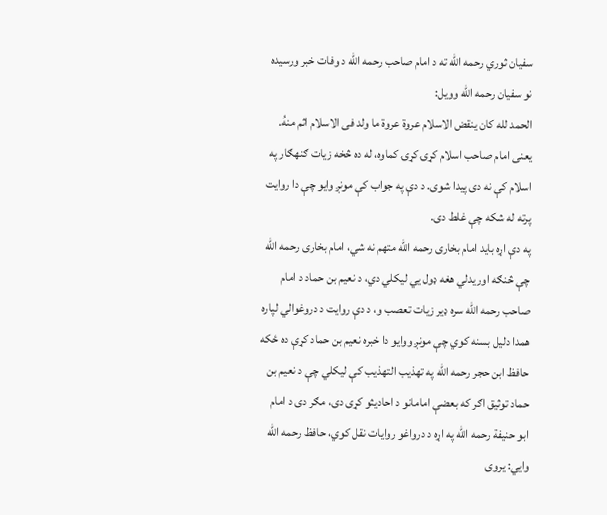سفیان ثوري رحمه الله ته د امام صاحب رحمه الله د وفات خبر ورسیده نو سفیان رحمه الله وویل:
الحمد لله كان ينقض الاسلام عروة عروة ما ولد فى الاسلام اثم منهُ. یعنی امام صاحب اسلام کړۍ کړۍ کماوه، له ده څخه زیات ګنهګار په اسلام کې نه دی پيدا شوی. د دې په جواب کې مونږ وایو چې دا روایت پرته له شکه چې غلط دی.
په دې اړه باید امام بخاری رحمه الله متهم نه شي، امام بخاری رحمه الله چې څنګه اوريدلي هغه ډول يي ليكلي دي، د نعیم بن حماد د امام صاحب رحمه الله سره ډیر زیات تعصب و، د دې روایت د دروغوالي لپاره همدا دلیل بسنه کوي چې مونږ ووایو دا خبره نعیم بن حماد کړې ده ځکه حافظ ابن حجر رحمه الله په تهذیب التهذیب کې ليکلي چې د نعیم بن حماد توثيق اګر که بعضې امامانو د احادیثو كړی دی، مګر دى د امام ابو حنيفة رحمه الله په اړه د درواغو روایات نقل کوي، حافظ رحمه الله وایي: یروی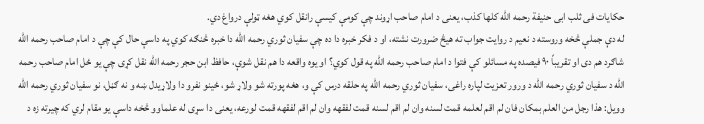حکایات فى ثلب ابی حنيفة رحمه الله كلها كذب، یعنی د امام صاحب اړوند چې کومې کیسې رانقل کوي هغه ټولې درواغ دي.
له دې جملې څخه وروسته د نعیم د روایت جواب ته هیڅ ضرورت نشته، او د فکر خبره دا ده چې سفیان ثوري رحمه الله دا خبره څنګه کوي په داسې حال کې چې د امام صاحب رحمه الله شاګرد هم دی او تقریباً ۹۰ فیصده په مسائلو کې فتوا د امام صاحب رحمه الله په قول کوي؟ او یوه واقعه دا هم نقل شوې، حافظ ابن حجر رحمه الله نقل کړی چې یو ځل امام صاحب رحمه الله د سفیان ثوري رحمه الله د ورور تعزیت لپاره راغی، سفیان ثوري رحمه الله په حلقه درس کې و، هغه پورته شو ولاړ شو، ځینو نفرو دا ولاړیدل ښه و نه ګڼل، نو سفیان ثوري رحمه الله وويل: هذا رجل من العلم بمكان فان لم اقم لعلمه قمت لسنه وان لم اقم لسنه قمت لفقهه وان لم اقم لفقهه قمت لورعه، یعنی دا سړی له علماوو څخه داسې یو مقام لري که چیرته زه د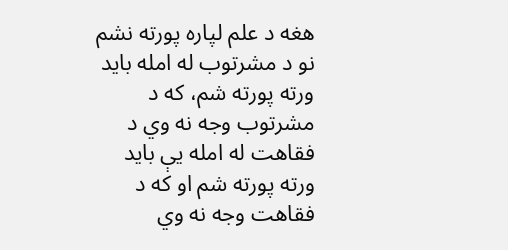هغه د علم لپاره پورته نشم نو د مشرتوب له امله باید ورته پورته شم، که د مشرتوب وجه نه وي د فقاهت له امله یې باید ورته پورته شم او که د فقاهت وجه نه وي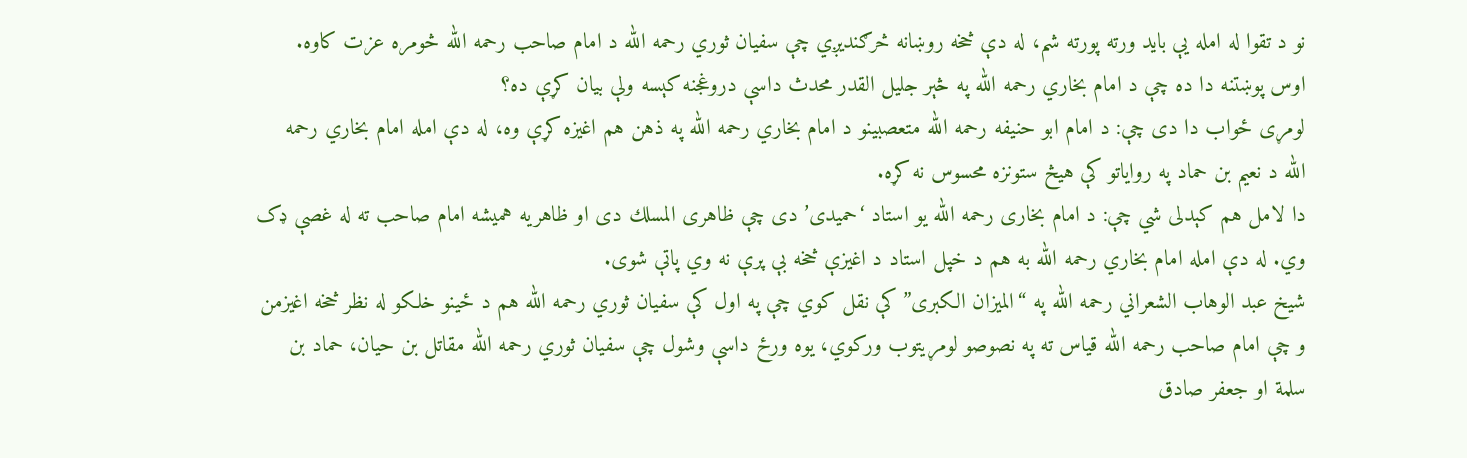نو د تقوا له امله یې باید ورته پورته شم، له دې څخه روښانه څرګندیږي چې سفیان ثوري رحمه الله د امام صاحب رحمه الله څومره عزت کاوه.
اوس پوښتنه دا ده چې د امام بخاري رحمه الله په څېر جليل القدر محدث داسې دروغجنه کېسه ولې بيان کړې ده؟
لومړی ځواب دا دی چې: د امام ابو حنیفه رحمه الله متعصبینو د امام بخاري رحمه الله په ذهن هم اغیزه کړې وه، له دې امله امام بخاري رحمه الله د نعیم بن حماد په روایاتو کې هیڅ ستونزه محسوس نه كړه.
دا لامل هم کېدلی شي چې: د امام بخاری رحمه الله یو استاد ‘حمیدی’ دی چې ظاهری المسلك دی او ظاهريه همیشه امام صاحب ته له غصې ډک وي. له دې امله امام بخاري رحمه الله به هم د خپل استاد د اغیزې څخه بې پرې نه وي پاتې شوی.
شيخ عبد الوهاب الشعراني رحمه الله په “الميزان الكبرى” کې نقل کوي چې په اول کې سفیان ثوري رحمه الله هم د ځینو خلکو له نظر څخه اغیزمن و چې امام صاحب رحمه الله قیاس ته په نصوصو لومړیتوب ورکوي، یوه ورځ داسې وشول چې سفیان ثوري رحمه الله مقاتل بن حيان، حماد بن سلمة او جعفر صادق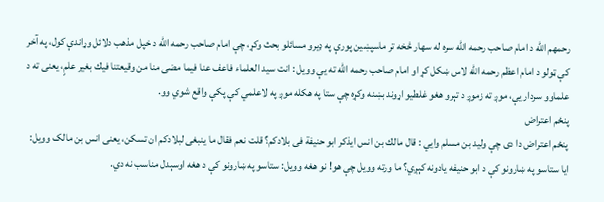رحمهم الله د امام صاحب رحمه الله سره له سهار څخه تر ماسپښین پورې په ډیرو مسائلو بحث وکړ، چې امام صاحب رحمه الله د خپل مذهب دلائل وړاندې کول، په آخر کې ټولو د امام اعظم رحمه الله لاس ښکل کړ او امام صاحب رحمه الله ته يې وويل : انت سيد العلماء فاعف عنا فيما مضى منا من وقيعتنا فيك بغير علمٍ، یعنی ته د علماوو سردار یې، موږ ته زموږ د تېرو هغو غلطیو اړوند بښنه وکړه چې ستا په هکله موږ په لاعلمي کې پکې واقع شوي وو.
پنځم اعتراض
پنځم اعتراض دا دی چې ولید بن مسلم وايي : قال مالك بن انس ايذكر ابو حنيفة فی بلادكم؟ قلت نعم فقال ما ينبغى لبلادكم ان تسكن، یعنی انس بن مالک وویل: ایا ستاسو په ښارونو کې د ابو حنیفه یادونه کېږي؟ ما ورته وویل چې هو! نو هغه وویل: ستاسو په ښارونو کې د هغه اوسېدل مناسب نه دي.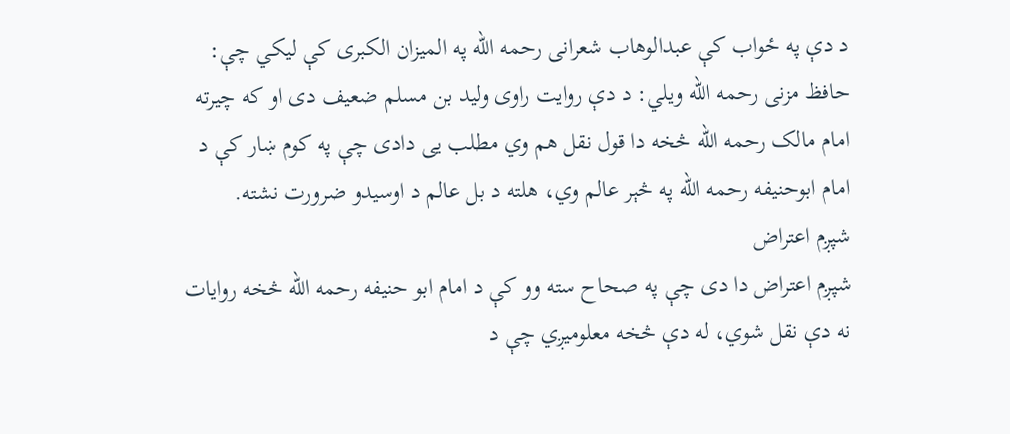د دې په ځواب کې عبدالوهاب شعرانی رحمه الله په الميزان الكبرى کې ليکي چې:
حافظ مزنی رحمه الله ويلي: د دې روایت راوی ولید بن مسلم ضعیف دی او که چیرته امام مالک رحمه الله څخه دا قول نقل هم وي مطلب یی دادی چې په کوم ښار کې د امام ابوحنیفه رحمه الله په څېر عالم وي، هلته د بل عالم د اوسیدو ضرورت نشته.
شپږم اعتراض
شپږم اعتراض دا دی چې په صحاح سته وو کې د امام ابو حنیفه رحمه الله څخه روایات نه دې نقل شوي، له دې څخه معلوميږي چې د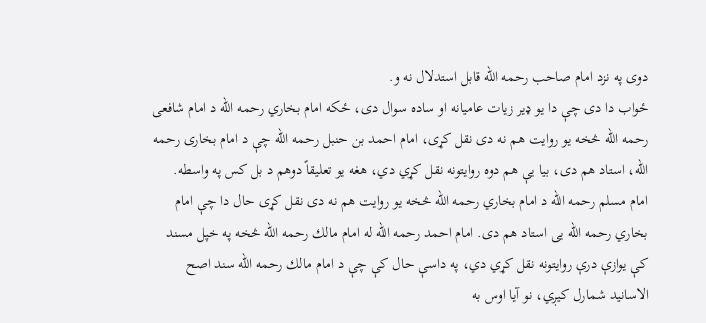دوی په نزد امام صاحب رحمه الله قابل استدلال نه و.
ځواب دا دی چې دا یو ډیر زیات عامیانه او ساده سوال دی، ځکه امام بخاري رحمه الله د امام شافعی رحمه الله څخه یو روایت هم نه دی نقل کړی، امام احمد بن حنبل رحمه الله چې د امام بخاری رحمه الله، استاد هم دی، بیا یې هم دوه روايتونه نقل كړي دي، هغه يو تعليقاً دوهم د بل کس په واسطه.
امام مسلم رحمه الله د امام بخاري رحمه الله څخه یو روایت هم نه دی نقل کړی حال دا چې امام بخاري رحمه الله یی استاد هم دی. امام احمد رحمه الله له امام مالك رحمه الله څخه په خپل مسند کې یوازې درې روايتونه نقل کړي دي، په داسې حال کې چې د امام مالك رحمه الله سند اصح الاسانید شمارل کيږي، نو آیا اوس به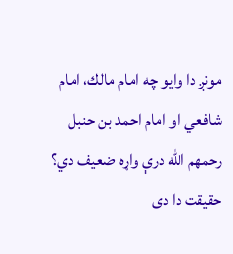مونږ دا وایو چه امام مالك، امام شافعي او امام احمد بن حنبل رحمهم الله درې واړه ضعيف دي؟
حقیقت دا دی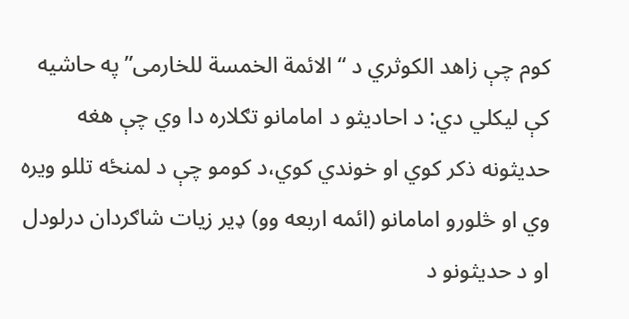کوم چې زاهد الكوثري د “الائمة الخمسة للخارمی” په حاشیه کې ليکلي دي: د احادیثو د امامانو تګلاره دا وي چې هغه حدیثونه ذکر کوي او خوندي کوي،د کومو چې د لمنځه تللو ویره وي او څلورو امامانو (ائمه اربعه وو) ډیر زیات شاګردان درلودل او د حدیثونو د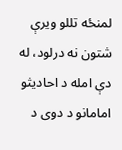لمنځه تللو ویرې شتون نه درلود، له دې امله د احادیثو امامانو د دوی د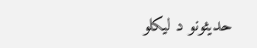حدیثونو د لیکلو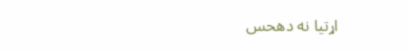اړتیا نه دهحس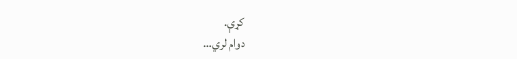کړې.
دوام لري…